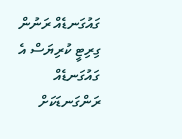ގައުގަނޑެއް ރަނުން ގިރިޓީ ކުރިޔަސް އެ ގައުގަނޑެއް ރަންގަނޑަކަށް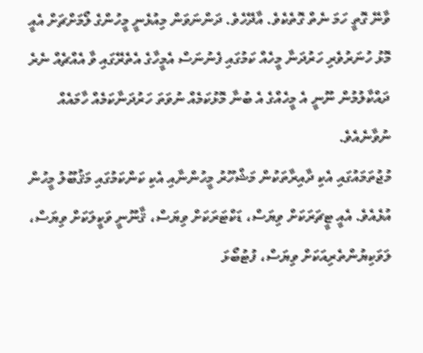ވާނޭ ގޮތީ ހަމަ ނެތް ގޮތެކެވެ. އާދޭހެވެ. ދަންނަވަން މިއުޅެނީ މީހުންގެ ލޯމަށްޗަށް އެއީ މޮޅު ހުނަރުވެރި ހަރުދަނާ މީހެއް ކަމުގައި ފެނުނަސް އެމީހާގެ އެތެރޭގައި ވާ އެއްޗެއް ނެރެ ދައްކާލުމުން ނޫނީ އެ މީހެއްގެ އެ ބުނާ މޮޅުކަމެއް ނުވަތަ ހަރުދަނާކަމެއް ހާމައެއް ނުވާނެއެވެ.
މުޖުތަމައުގައި އެކި ދާއިރާތަކުން މަޝްހޫރު މީހުންނާއި އެކި ކަންކަމުގައި މަޤުބޫލު މީހުން އުޅެއެވެ. އެއީ ޓީޗަރަކަށް ވިޔަސް، ޑަކްޓަރަކަށް ވިޔަސް، ޤާނޫނީ ވަކީލަކަށް ވިޔަސް، ލަވަކިޔުންތެރިއަކަށް ވިޔަސް، ފުޓުބޯޅަ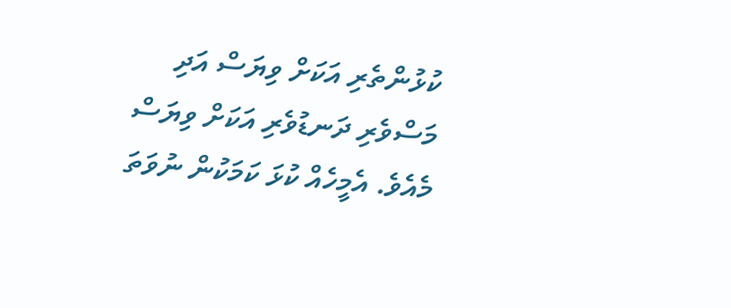ކުޅުންތެރި އަކަށް ވިޔަސް އަދި މަސްވެރި ދަނޑުވެރި އަކަށް ވިޔަސް މެއެވެ. އެމީހެއް ކުޅަ ކަމަކުން ނުވަތަ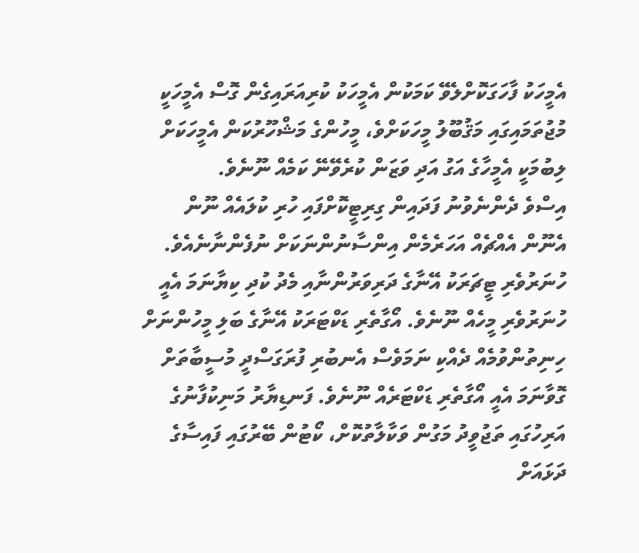އެމީހަކު ފާހަގަކޮށްލެވޭ ކަމަކުން އެމީހަކު ކުރިއަރައިގެން ގޮސް އެމީހަކީ މުޖުތަމައިގައި މަޤުބޫލު މީހަކަށްވެ، މީހުންގެ މަޝްހޫރުކަން އެމީހަކަށް ލިބުމަކީ އެމީހާގެ އަގު އަދި ވަޒަން ކުރެވޭނޭ ކަމެއް ނޫނެވެ.
އިސްވެ ދެންނެވުނު ފަދައިން ގިރިޓީކޮށްފައި ހުރި ކުލައެއް ނޫން އެނޫން އެއްޗެއް އަހަރެމެން އިންސާނުންނަކަށް ނުފެންނާނެއެވެ. ހުނަރުވެރި ޓީޗަރަކު އޭނާގެ ދަރިވަރުންނާއި މެދު ކުދި ކިޔާނަމަ އެއީ ހުނަރުވެރި މީހެއް ނޫނެވެ. އޯގާތެރި ޑަކްޓަރަކު އޭނާގެ ބަލި މީހުންނަށް ހިނިތުންވުމެއް ދެއްކި ނަމަވެސް އެނބުރި ފުރަގަސްދީ މުސީބާތަށް ގޮވާނަމަ އެއީ އޯގާތެރި ޑަކްޓަރެއް ނޫނެވެ. ފަނޑިޔާރު މަނިކުފާނުގެ އަރިހުގައި ތަޖުވީދު މަގުން ވަކާލާތުކޮށް، ކޯޓުން ބޭރުގައި ފައިސާގެ ދަޅައަށް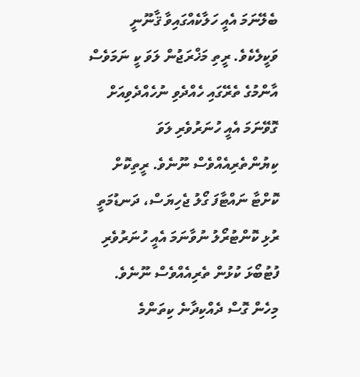ބެލޭނަމަ އެއީ ހަލާކެއްގައިވާ ޤާނޫނީ ވަކީލެކެވެ. ރީތި މަޚްރަޖުން ލަވަ ކީ ނަމަވެސް އާންމުގެ ތެރޭގައި ހެއްދެވި ނުހެއްދެވިއަށް ގޮވޭނަމަ އެއީ ހުނަރުވެރި ލަވަ ކިޔުންތެރިއެއްވެސް ނޫނެވެ. ރީތިކޮށް ކޮށްޓާ ނައްޓާފަ ގޯލު ޖެހިޔަސް، ދަނޑުމަތީ ރުޅި ކޮންޓުރޯލު ނުވާނަމަ އެއީ ހުނަރުވެރި ފުޓުބޯޅަ ކުޅުން ތެރިއެއްވެސް ނޫނެވެ. މިހެން ގޮސް ދެއްކިދާނެ ކިތަންމެ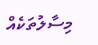މިސާލުތަކެއް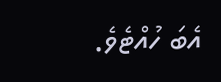އެބަ ހުއްޓެވެ.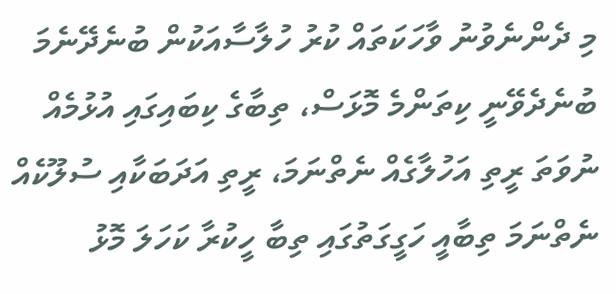މި ދެންނެވުނު ވާހަކަތައް ކުރު ހުލާސާއަކުން ބުނެދޭނެމަ ބުނެދެވޭނީ ކިތަންމެ މޮޅަސް، ތިބާގެ ކިބައިގައި އުޅުމެއް ނުވަތަ ރީތި އަހުލާގެއް ނެތްނަމަ، ރީތި އަދަބަކާއި ސުލޫކެއް ނެތްނަމަ ތިބާއީ ހަގީގަތުގައި ތިބާ ހީކުރާ ކަހަލަ މޮޅު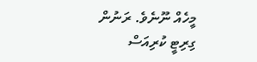މީހެއް ނޫނެވެ. ރަނުން ގިރިޓީ ކުރިއަސް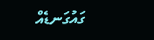ގައުގަނޑެއް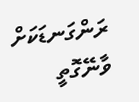ރަންގަނޑަކަށް ވާނޭގޮތީ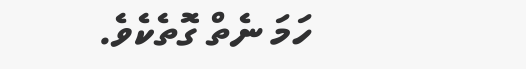ހަމަ ނެތް ގޮތެކެވެ.